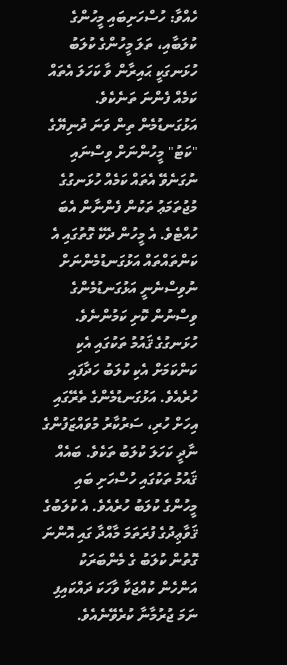ހެއްވާ: ހުސްހަށިބައި މީހުންގެ ކުލަބާއި، ތަލަ މީހުންގެ ކުލަބު
ހުޅަނގަކީ ޙައިރާން ވާ ކަހަލަ އެތައް ކަމެއް ފެންނަ ތަނެކެވެ. އަޅުގަނޑުމެން ތިން ވަނަ ދުނިޔޭގެ "ކަޓު" މީހުންނަށް ވިސްނައި ނުގަނެވޭ އެތައް ކަމެއް ހުޅަނގުގެ މުޖުތަމަޢު ތަކުން ފެންނާން އެބަ ހުއްޓެވެ. އެ މީހުން ދެކޭ ގޮތުގައި އެ ކަންތައްތައް އަޅުގަނޑުމެންނަށް ނުވިސްނެނީ އަޅުގަނޑުމެންގެ ވިސްނުން ކޮށި ކަމުންނެވެ.
ހުޅަނގުގެ ޤައުމު ތަކުގައި އެކި ކަންކަމަށް އެކި ކުލަބު ހަދާފައި ހުރެއެވެ. އަޅުގަނޑުމެންގެ ތެރޭގައި އިހަށް ހުރި، ސަރުކާރު މުވައްޒަފުންގެ ނާދީ ކަހަލަ ކުލަބު ތަކެވެ. ބައެއް ޤައުމު ތަކުގައި ހުސްހަށި ބައި މީހުންގެ ކުލަބު ހުރެއެވެ. އެ ކުލަބުގެ ޤަވާޢިދުގެ ފުރަތަމަ މާއްދާ ގައި އޮންނަ ގޮތުން ކުލަބު ގެ މެންބަރަކު އަންހެން ކުއްޖަކާ ވާހަކަ ދައްކައިފި ނަމަ ޖުރުމާނާ ކުރެވޭނެއެވެ.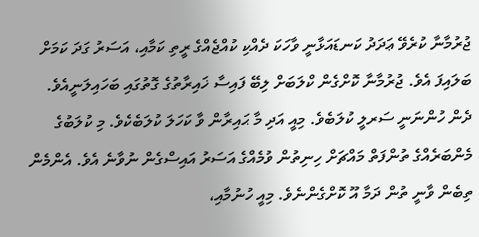ޖުރުމާނާ ކުރެވޭ ޢަދަދު ކަނޑައަޅާނީ ވާހަކަ ދެއްކި ކުއްޖެއްގެ ރީތި ކަމާއި، އަސަރު ގަދަ ކަމަށް ބަލައިފަ އެވެ. ޖުރުމާނާ ކޮށްގެން ކްލަބަށް ލިބޭ ފައިސާ ޚައިރާތުގެ ގޮތުގައި ބަހައިލަނީއެވެ.
ދެން ހުންނަނީ ސަރލީ ކުލަބެވެ. މިއީ އަދި މާ ޙައިރާން ވާ ކަހަލަ ކުލަބެކެވެ. މި ކުލަބުގެ މެންބަރެއްގެ ތުންފަތް މައްޗަށް ހިނިތުން ވުމެއްގެ އަސަރު އައިސްގެން ނުވާނެ އެވެ. އެންމެން ތިބެން ވާނީ ތުން ދަމާ އޫ ކޮށްގެންނެވެ. މިއީ ހުނުމާއި،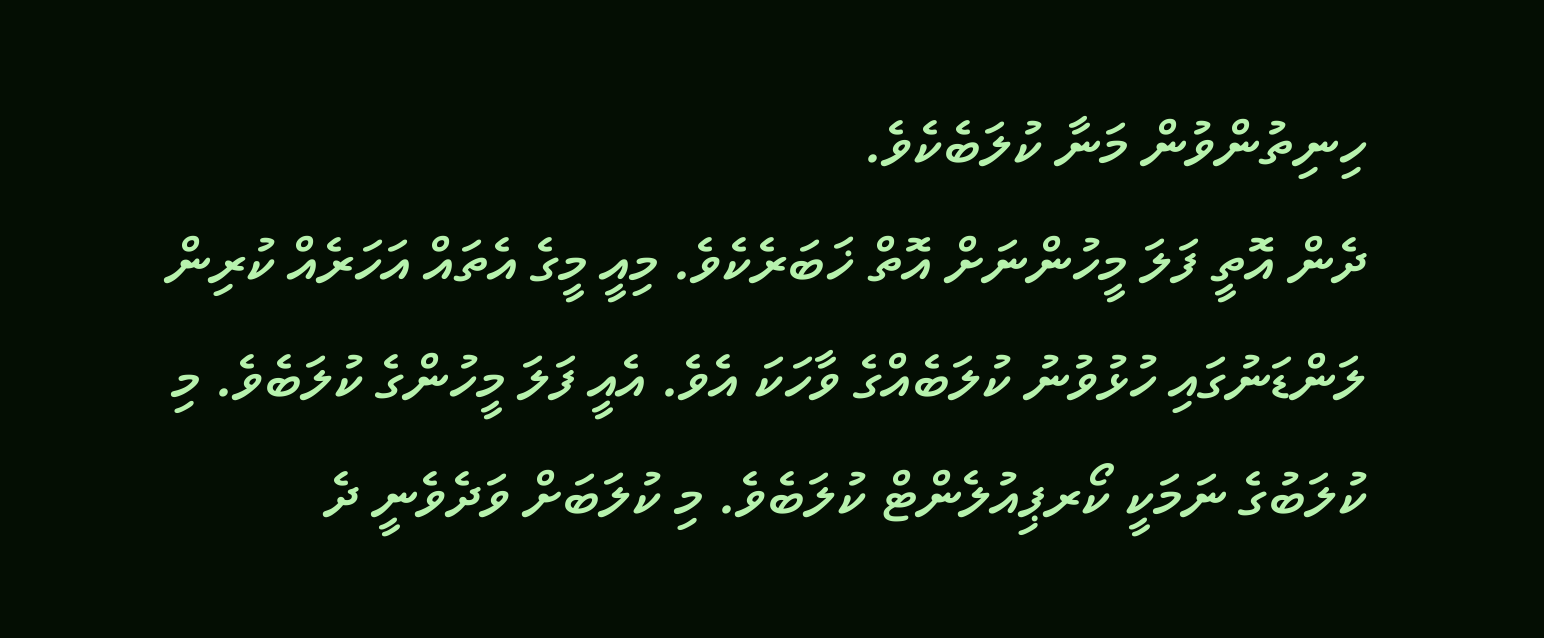ހިނިތުންވުން މަނާ ކުލަބެކެވެ.
ދެން އޮތީ ފަލަ މީހުންނަށް އޮތް ޚަބަރެކެވެ. މިއީ މީގެ އެތައް އަހަރެއް ކުރިން ލަންޑަނުގައި ހުޅުވުނު ކުލަބެއްގެ ވާހަކަ އެވެ. އެއީ ފަލަ މީހުންގެ ކުލަބެވެ. މި ކުލަބުގެ ނަމަކީ ކޯރޕިއުލެންޓް ކުލަބެވެ. މި ކުލަބަށް ވަދެވެނީ ދެ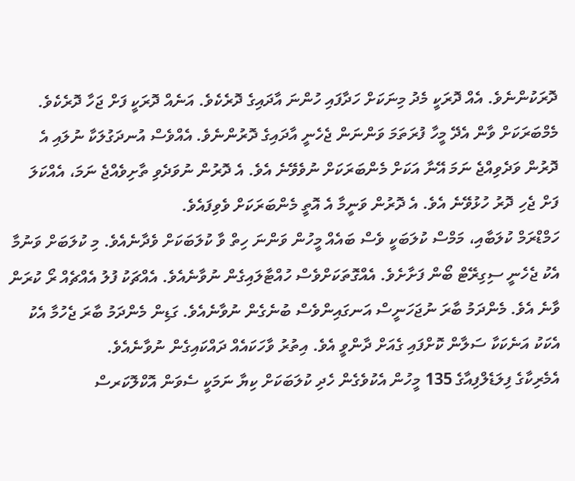ދޮރަކުންނެވެ. އެއް ދޮރަކީ މެދު މިނަކަށް ހަދާފައި ހުންނަ އާދައިގެ ދޮރެކެވެ. އަނެއް ދޮރަކީ ފަށް ޖަހާ ދޮރެކެވެ. މެމްބަރަކަށް ވާން އެދޭ މީހާ ފުރަތަމަ ވަންނަން ޖެހެނީ އާދައިގެ ދޮރުންނެވެ. އެއްވެސް އުނދަގުލަކާ ނުލައި އެ ދޮރުން ވަދެވިއްޖެ ނަމަ އޭނާ އަކަށް މެންބަރަކަށް ނުވެވޭނެ އެވެ. އެ ދޮރުން ނުވަދެވި ތާށިވެއްޖެ ނަމަ، އެއްކަލަ ފަށް ޖެހި ދޮރު ހުޅުވޭނެ އެވެ. އެ ދޮރުން ވަނީމާ އެ އޮތީ މެންބަރަކަށް ވެވިފައެވެ.
ހަމްޑްރަމް ކުލަބާއި، މަމްސް ކުލަބަކީ ވެސް ބައެއް މީހުން ވަންނަ ހިތް ވާ ކުލަބަކަށް ވެދާނެއެވެ. މި ކުލަބަށް ވަނުމާ އެކު ޖެހެނީ ސިގިރޭޓް ބޯން ފަށާށެވެ. އެއްގޮތަކަށްވެސް ހުއްޓާލައިގެން ނުވާނެއެވެ. އެއްޗަކު ފުލު އެއްޗެއް ރޯ ކުރަން ވާނެ އެވެ. މެންދަމު ބާރަ ނުޖަހަނީސް އަނގައިންވެސް ބުނެގެން ނުވާނެއެވެ. ގަޑިން މެންދަމު ބާރަ ޖެހުމާ އެކު އެކަކު އަނެކަކާ ސަލާން ކޮށްފައި ގެއަށް ދާންވީ އެވެ. އިތުރު ވާހަކައެއް ދައްކައިގެން ނުވާނެއެވެ.
އެމެރިކާގެ ފިލަޑެލްފިއާގެ 135 މީހުން އެކުވެގެން ހެދި ކުލަބަކަށް ކިޔާ ނަމަކީ ސެވަން އޮކްލޮކަރސް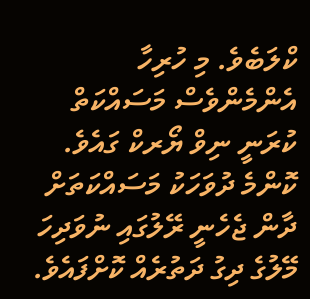ކްލަބެވެ. މި ހުރިހާ އެންމެންވެސް މަސައްކަތް ކުރަނީ ނިވް ޔޯރކް ގައެވެ. ކޮންމެ ދުވަހަކު މަސައްކަތަށް ދާން ޖެހެނީ ރޭލުގައި ނުވަދިހަ މޭލުގެ ދިގު ދަތުރެއް ކޮށްފައެވެ.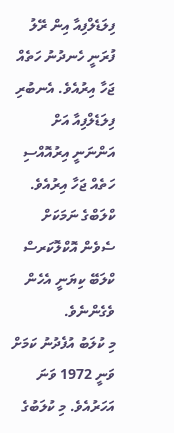ފިލަޑެލްފިއާ އިން ރޭލު ފުރަނީ ހެނދުނު ހަތެއް ޖަހާ އިރުއެވެ. އެނބުރި ފިލަޑެލްފިއާ އަށް އަންނަނީ އިރުއޮއްސި ހަތެއް ޖަހާ އިރުއެވެ. ކްލަބްގެ ނަމަކަށް ސެވެން އޮކްލޮކަރސް ކްލަބޭ ކިޔަނީ އެހެން ވެގެންނެވެ.
މި ކުލަބު އުފެދުނު ކަމަށް ވަނީ 1972 ވަނަ އަހަރުއެވެ. މި ކުލަބުގެ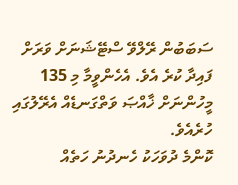ސަބަބުން ރޭލްވޭ ސްޓޭޝަނަށް ވަރަށް ފައިދާ ކުރެ އެވެ. އެހެންވީމާ މި 135 މީހުންނަށް ޚާއްޞަ ވަތްގަނޑެއް އެރޭލުގައި ހުރެއެވެ.
ކޮންމެ ދުވަހަކު ހެނދުނު ހަތެއް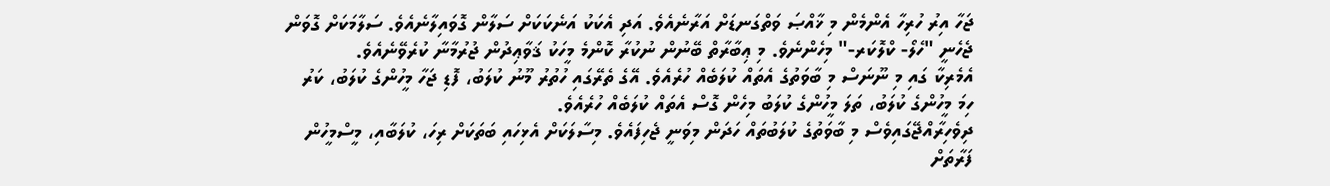ޖަހާ އިރު ހުރިހާ އެންމެން މި ޚާއްޞަ ވަތްގަނޑަށް އަރާނެއެވެ. އަދި އެކަކު އަނެކަކަށް ސަލާން ގޮވައިލާނެއެވެ. ސަލާމަކަށް ގޮވަން ޖެހެނީ "ހެލޯ- ކްލޮކަރ-" މިހެންނެވެ. މި ޢިބާރާތް ބޭނުން ނުކުރާ ކޮންމެ މީހަކު ޤަވާޢިދުން ޖުރުމާނާ ކުރެވޭނެއެވެ.
އެމެރިކާ ގައި މި ނޫނަސް މި ބާވަތުގެ އެތައް ކުލަބެއް ހުރެއެވެ. އޭގެ ތެރޭގައި ހުތުރު މޫނު ކުލަބު، ފޮޑި ޖަހާ މީހުންގެ ކުލަބު، ކަރު ހިމަ މީހުންގެ ކުލަބު، ތަލަ މީހުންގެ ކުލަބު މިހެން ގޮސް އެތައް ކުލަބެއް ހުރެއެވެ.
ދިވެހިރާއްޖޭގައިވެސް މި ބާވަތުގެ ކުލަބުތައް ހަދަން މިވަނީ ޖެހިފައެވެ. މިސާލަކަށް އެޅިހައި ބަތަކަށް ރިހަ، ކުލަބާއި، މީސްމީހުން ފަރާތަށް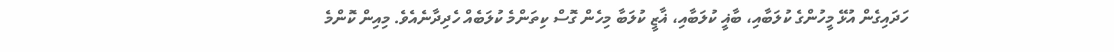ހަދައިގެން އުޅޭ މީހުންގެ ކުލަބާއި، ބާޣީ ކުލަބާއި، ޣާޒީ ކުލަބާ މިހެން ގޮސް ކިތަންމެ ކުލަބެއް ހެދިދާނެއެވެ. މިއިން ކޮންމެ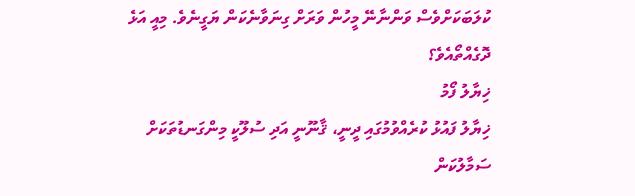ކުލަބަކަށްވެސް ވަންނާނޭ މީހުން ވަރަށް ގިނަވާނެކަން ޔަގީނެވެ. މިއީ އަޅެ ދޮގެއްތޯއެވެ؟
ޚިޔާލު ފޯމު
ޚިޔާލު ފައުޅު ކުރެއްވުމުގައި ދީނީ، ޤާނޫނީ އަދި ސުލޫކީ މިންގަނޑުތަކަށް ސަމާލުކަން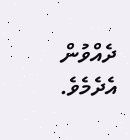ދެއްވުން އެދެމެވެ.